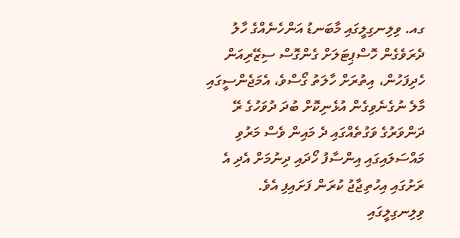ގއ. ވިލިނގިލީގައި މާބަނޑު އަންހެނެއްގެ ހާލު ދެރަވެގެން ހޮސްޕިޓަލަށް ގެންގޮސް ސިޒޭރިއަން ހެދިފަހުން، އިތުރަށް ހާލަތު ގޯސްވެ، އެމަޖެންސީގައި މާލެ ނުގެނެވިގެން އުޅެނިކޮށް ބުދަ ދުވަހުގެ ރޭ ދަންވަރުގެ ވަގުތެއްގައި ދެ މައިން ވެސް މަރުވި މައްސަލައިގައި އިންސާފު ހޯދައި ދިނުމަށް އެދި އެ ރަށުގައި އިހުތިޖާޖު ކުރަން ފަށައިފި އެވެ.
ވިލިނގިލީގައި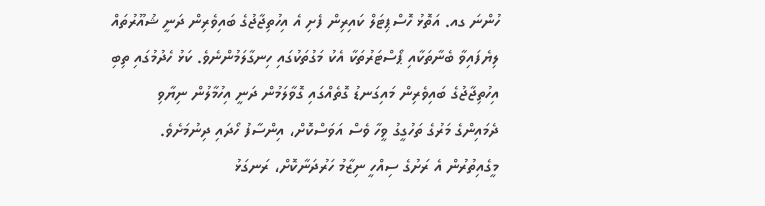ހުންނަ ގއ. އަތޮޅު ހޮސްޕިޓަލް ކައިރިން ފެށި އެ އިހުތިޖާޖުގެ ބައިވެރިން ދަނީ ޝުއޫރުތައް ލިޔެފައިވާ ބެނާތަކާއި ޕޯސްޓަރުތަކާ އެކު މަގުތަކުގައި ހިނގާލަމުންނެވެ. ކަޅު ހެދުމުގައި ތިބި އިހުތިޖާޖުގެ ބައިވެރިން މައިގަނޑު ގޮތެއްގައި ގޮވާލަމުން ދަނީ އިހުމާލުން ނިޔާވި ދެމައިންގެ މަރުގެ ތަހުގީގު ވީހާ ވެސް އަވަސްކޮށް، އިންސާފު ހޯދައި ދިނުމަށެވެ.
މީގެއިތުރުން އެ ރަށުގެ ސިއްހީ ނިޒާމު ހަރުދަނާކޮށް، ރަނގަޅު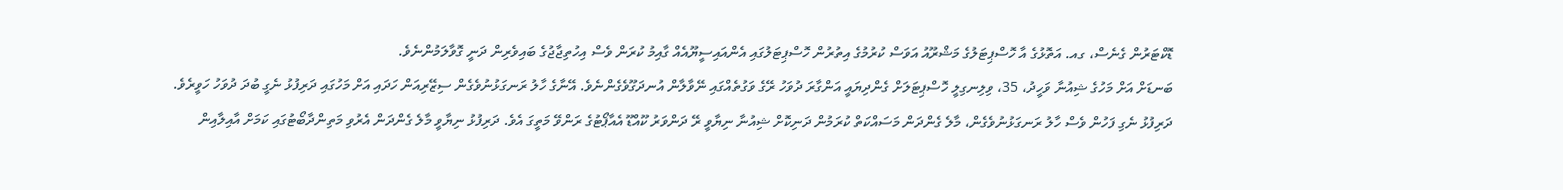ޑޮކްޓަރުން ގެނެސް، ގއ. އަތޮޅުގެ އާ ހޮސްޕިޓަލުގެ މަޝްރޫއު އަވަސް ކުރުމުގެ އިތުރުން ހޮސްޕިޓަލުގައި އެންއައިސީޔޫއެއް ގާއިމު ކުރަން ވެސް އިހުތިޖާޖުގެ ބައިވެރިން ދަނީ ގޮވާލަމުންނެވެ.
ބަނޑަށް އަށް މަހުގެ ޝިއުނާ ވަހީދު، 35، ވިލިނގިލީ ހޮސްޕިޓަލަށް ގެންދިޔައީ އަންގާރަ ދުވަހު ރޭގެ ވަގުތެއްގައި ނޭވާލާން އުނދަގޫވެގެންނެވެ. އޭނާގެ ހާލު ރަނގަޅުނުވެގެން ސިޒޭރިއަން ހަދައި އަށް މަހުގައި ދަރިފުޅު ނެގީ ބުދަ ދުވަހު ހަވީރެވެ.
ދަރިފުޅު ނެގި ފަހުން ވެސް ހާލު ރަނގަޅުނުވެގެން، މާލެ ގެންދަން މަސައްކަތް ކުރަމުން ދަނިކޮށް ޝިއުނާ ނިޔާވީ ރޭ ދަންވަރު ކޫއްޑޫ އެއާޕޯޓުގެ ރަންވޭ މަތީގަ އެވެ. ދަރިފުޅު ނިޔާވީ މާލެ ގެންދަން އެރުވި މަތިންދާބޯޓުގައި ކަމަށް އާއިލާއިން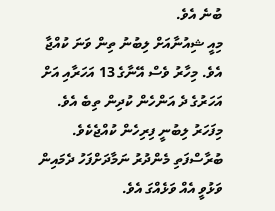ބުނެ އެވެ.
މިއީ ޝިއުނާއަށް ލިބުނު ތިން ވަނަ ކުއްޖާ އެވެ. މިހާރު ވެސް އޭނާގެ 13 އަހަރާއި އަށް އަހަރުގެ ދެ އަންހެން ކުދިން ތިބެ އެވެ. މިފަހަރު ލިބުނީ ފިރިހެން ކުއްޖެކެވެ. ބުރާސްފަތި މެންދުރު ނަމާދަށްފަހު ދެމައިން ވަޅުވީ އެއް ވަޅެއްގަ އެވެ.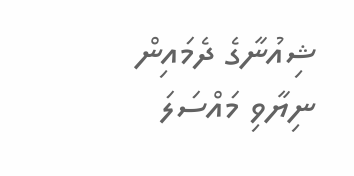ޝިއުނާގެ ދެމައިން ނިޔާވި މައްސަލަ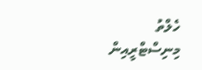ހެލްތު މިނިސްޓްރީއިން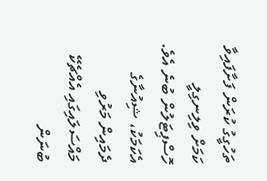ތަހުގީގު ކުރަން ފަށާފައިވާ ކަމަށް ވިލިނގިލީ ހޮސްޕިޓަލުން ބުނެ އެވެ. އެކަމަކު، ޝިއުނާގެ ދެމައިން މަރުވި މައްސަލައިގައި އެއްޗެކޭ ބުނަން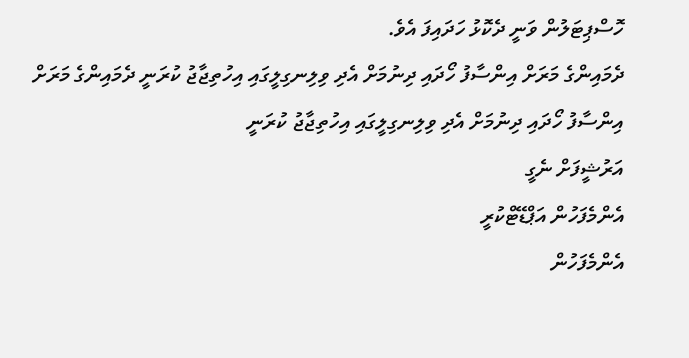ހޮސްޕިޓަލުން ވަނީ ދެކޮޅު ހަދައިފަ އެވެ.
ދެމައިންގެ މަރަށް އިންސާފު ހޯދައި ދިނުމަށް އެދި ވިލިނގިލީގައި އިހުތިޖާޖު ކުރަނީ ދެމައިންގެ މަރަށް އިންސާފު ހޯދައި ދިނުމަށް އެދި ވިލިނގިލީގައި އިހުތިޖާޖު ކުރަނީ
އަރުޝީފަށް ނެގީ
އެންމެފަހުން އަޕްޑޭޓްކުރީ
އެންމެފަހުން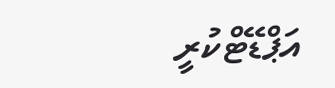އަޕްޑޭޓްކުރީ